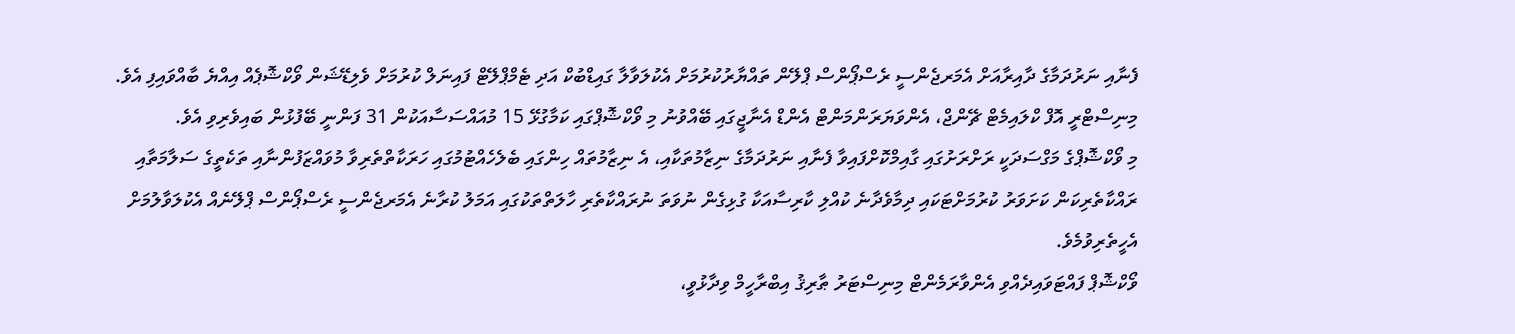ފެނާއި ނަރުދަމާގެ ދާއިރާއަށް އެމަރޖެންސީ ރެސްޕޯންސް ޕްލޭން ތައްޔާރުކުރުމަށް އެކުލަވާލާ ގައިޑްބުކް އަދި ޓެމްޕްލޭޓް ފައިނަލް ކުރުމަށް ވެލިޑޭޝަން ވޯކްޝޮޕެއް އިއްޔެ ބާއްވައިފި އެވެ.
މިނިސްޓްރީ އޮފް ކްލައިމެޓް ޗޭންޖް، އެންވަޔަރަންމަންޓް އެންޑް އެނާޖީގައި ބޭއްވުނު މި ވޯކްޝޮޕްގައި ކަމާގުޅޭ 15 މުއައްސަސާއަކުން 31 ފަންނީ ބޭފުޅުން ބައިވެރިވި އެވެ.
މި ވޯކްޝޮޕްގެ މަގްސަދަކީ ރަށްރަށުގައި ގާއިމްކޮށްފައިވާ ފެނާއި ނަރުދަމާގެ ނިޒާމުތަކާއި، އެ ނިޒާމުތައް ހިންގައި ބެލެހެއްޓުމުގައި ހަރަކާތްތެރިވާ މުވައްޒަފުންނާއި ތަކެތީގެ ސަލާމަތާއި ރައްކާތެރިކަން ކަށަވަރު ކުރުމަށްޓަކައި ދިމާވެދާނެ ކުއްލި ކާރިސާއަކާ ގުޅިގެން ނުވަތަ ނުރައްކާތެރި ހާލަތްތަކުގައި އަމަލު ކުރާނެ އެމަރޖެންސީ ރެސްޕޯންސް ޕްލޭނެއް އެކުލަވާލުމަށް އެހީތެރިވުމެވެ.
ވޯކްޝޮޕް ފައްޓަވައިދެއްވި އެންވާރަމެންޓް މިނިސްޓަރު ޠާރިޤު އިބްރާހީމް ވިދާޅުވީ،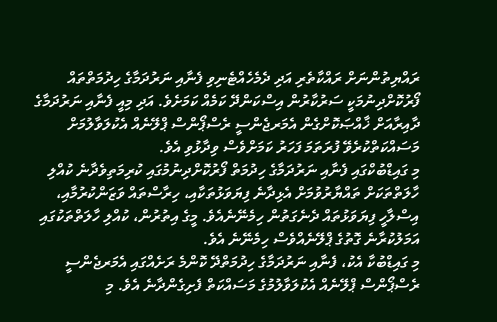ރައްޔިތުންނަށް ރައްކާތެރި އަދި ދެމެހެއްޓެނިވި ފެނާއި ނަރުދަމާގެ ހިދުމަތްތައް ފޯރުކޮށްދިނުމަކީ ސަރުކާރުން އިސްކަންދޭ ކަމެއް ކަމަށެވެ. އަދި މިއީ ފެނާއި ނަރުދަމާގެ ދާއިރާއަށް ޚާއްޞަކޮށްގެން އެމަރޖެންސީ ރެސްޕޯންސް ޕްލޭނެއް އެކުލަވާލުމަށް މަސައްކަތްކުރެވޭ ފުރަތަމަ ފަހަރު ކަމަށްވެސް ވިދާޅުވި އެވެ.
މި ގައިޑްބުކްގައި ފެނާއި ނަރުދަމާގެ ހިދުމަތް ފޯރުކޮށްދިނުމުގައި ކުރިމަތިވެދާނެ ކުއްލި ހާލަތްތަކަށް ތައްޔާރުވުމަށް އެޅިދާނެ ފިޔަވަޅުތަކާއި، ހިރާސްތައް ވަޒަންކުރުމާއި، އިސްލާހީ ފިޔަވަޅުތައް ދެނެގަތުން ހިމެނޭނެއެވެ. މީގެ އިތުރުން، ކުއްލި ހާލަތްތަކުގައި އަމަލުކުރާނެ ގޮތުގެ ޕްލޭނެއްވެސް ހިމެނޭނެ އެވެ.
މި ގައިޑްބުކާ އެކު، ފެނާއި ނަރުދަމާގެ ހިދުމަތްދޭ ކޮންމެ ރަށެއްގައި އެމަރޖެންސީ ރެސްޕޯންސް ޕްލޭނެއް އެކުލަވާލުމުގެ މަސައްކަތް ފެށިގެންދާނެ އެވެ. މި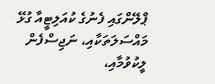ޕްލޭންގައި ފެނުގެ ކުއަލިޓީއާ ގުޅޭ މައްސަލަތަކާއި، ނަޖިސްފެން ލީކުވުމާއި،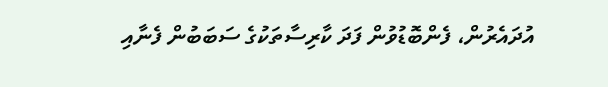އުދައެރުން، ފެންބޮޑުވުން ފަދަ ކާރިސާތަކުގެ ސަބަބުން ފެނާއި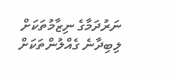ނަރުދަމާގެ ނިޒާމުތަކަށް ލިބިދާނެ ގެއްލުންތަކަށް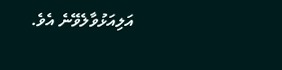އަލިއަޅުވާލެވޭނެ އެވެ.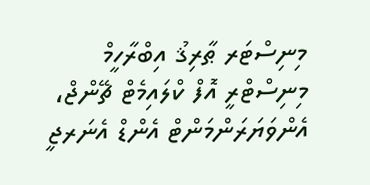މިނިސްޓަރ ޠާރިޤު އިބްރާހީމް މިނިސްޓްރީ އޮފް ކްލައިމެޓް ޗޭންޖް، އެންވަޔަރަންމަންޓް އެންޑް އެނަރޖީ